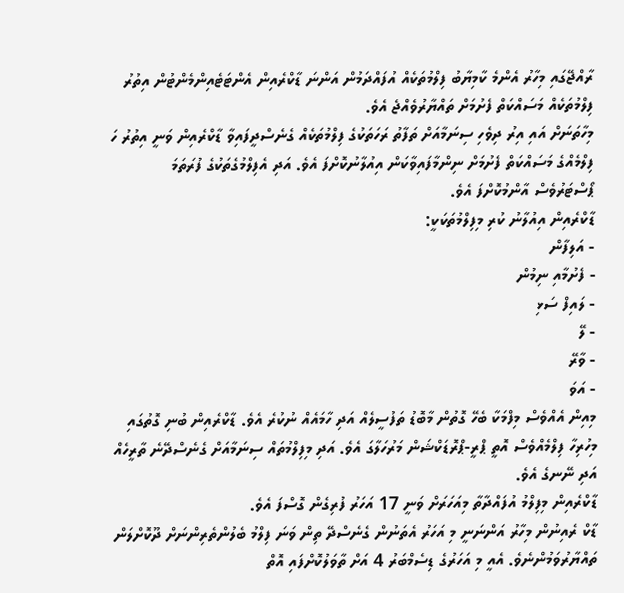ރާއްޖޭގައި މިހާރު އެންމެ ކާމިޔާބު ފިލްމުތަކެއް އުފައްދަމުން އަންނަ ޑާކްރެއިން އެންޓަޓެއިންމެންޓުން އިތުރު ފިލްމުތަކެއް މަސައްކަތް ފެށުމަށް ތައްޔާރުވެއްޖެ އެވެ.
މިހާތަނަށް އައި އިރު ދިވެހި ސިނަމާއަށް ތަފާތު ރަހަތަކުގެ ފިލްމުތަކެއް ގެނެސްދީފައިވާ ޑާކްރެއިން ވަނީ އިތުރު ހަ ފިލްމެއްގެ މަސައްކަތް ފެށުމަށް ނިންމާފައިވާކަން އިއުލާނުކޮށްފަ އެވެ. އަދި އެފިލްމުގެތަކުގެ ފުރަތަމަ ޕޯސްޓަރުވެސް އާންމުކޮށްފަ އެވެ.
ޑާކްރެއިން އިއުލާނު ކުރި މިފިލްމުތަކަކީ:
- އަލިފާން
- ފެށުމާއި ނިމުން
- ލައިފް ސަޅި
- ލޭ
- ވާރޭ
- އަވަ
މިއިން އެއްވެސް މިފްމަކާ ބެހޭ ގޮތުން މާބޮޑު ތަފުސީލެއް އަދި ހާމައެއް ނުކުރެ އެވެ. ޑާކްރެއިން ބުނި ގޮތުގައި މިހުރިހާ ފިލްމެއްވެސް އޮތީ ޕްރީ-ޕްރޮޑަކްޝަން މަރުހަލާގަ އެވެ. އަދި މިފިލްމުތައް ސިނަމާއަށް ގެނެސްދޭނެ ތާރީހެއް އަދި ނޭނގެ އެވެ.
ޑާކްރެއިން މިފިލްމު އުފައްދާތާ މިއަހަރަށް ވަނީ 17 އަހަރު ފުރިގެން ގޮސްފަ އެވެ.
ޑާކް ރެއިނުން މިހާރު އަންނަނީ މި އަހަރު އެތަނުން ގެނެސްދޭ ތިން ވަނަ ފިލްމު ބެލުންތެރިންނަށް ދޫކޮށްލަން ތައްޔާރުވަމުންނެވެ. އެއީ މި އަހަރުގެ ޑިސެމްބަރު 4 އަށް ތާވަލުކޮށްފައި އޮތް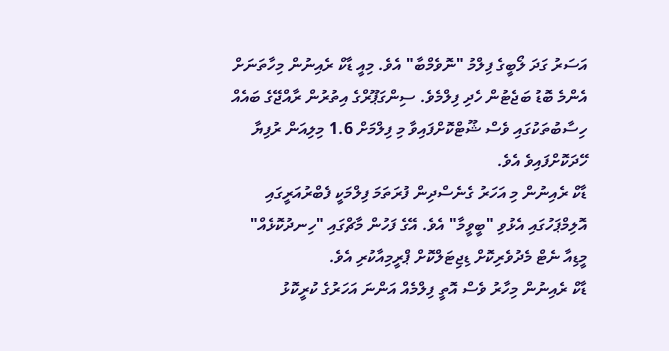އަސަރު ގަދަ ލޯބީގެ ފިލްމު "ނޮވެމްބާ" އެވެ. މިއީ ޑާކް ރެއިނުން މިހާތަނަށް އެންމެ ބޮޑު ބަޖެޓުން ހެދި ފިލްމެވެ. ސިންގަޕޫރްގެ އިތުރުން ރާއްޖޭގެ ބައެއް ހިސާބުތަކުގައި ވެސް ޝޫޓްކޮށްފައިވާ މި ފިލްމަށް 1.6 މިލިއަން ރުފިޔާ ހޭދަކޮށްފައިވެ އެވެ.
ޑާކް ރެއިނުން މި އަހަރު ގެނެސްދިން ފުރަތަމަ ފިލްމަކީ ފެބްރުއަރީގައި އޮލިމްޕަހުގައި އެޅުވި "ބީވީމާ" އެވެ. އޭގެ ފަހުން މާޗްގައި "ހިނދުކޮޅެއް" މީޑިއާ ނެޓް މެދުވެރިކޮށް ޑިޖިޓަލްކޮށް ޕްރީމިއާކުރި އެވެ.
ޑާކް ރެއިނުން މިހާރު ވެސް އޮތީ ފިލްމެއް އަންނަ އަހަރުގެ ކުރީކޮޅު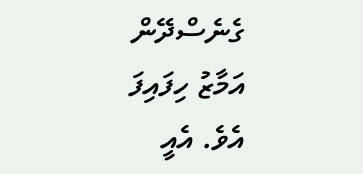ގެނެސްދޭން އަމާޒު ހިފައިފަ އެވެ. އެއީ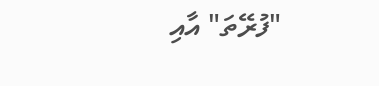"ފުރޭތަ" އާއި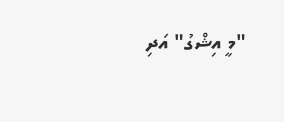"މީ އިޝްގު" އަދި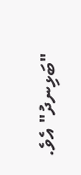"ބަޅިނދު" އެވެ.